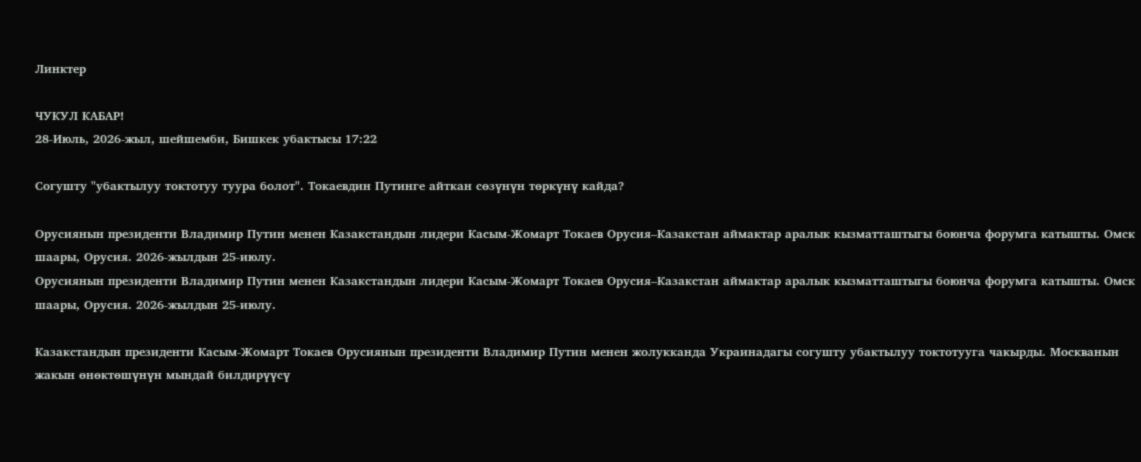Линктер

ЧУКУЛ КАБАР!
28-Июль, 2026-жыл, шейшемби, Бишкек убактысы 17:22

Согушту "убактылуу токтотуу туура болот". Токаевдин Путинге айткан сөзүнүн төркүнү кайда?

Орусиянын президенти Владимир Путин менен Казакстандын лидери Касым-Жомарт Токаев Орусия–Казакстан аймактар аралык кызматташтыгы боюнча форумга катышты. Омск шаары, Орусия. 2026-жылдын 25-июлу.
Орусиянын президенти Владимир Путин менен Казакстандын лидери Касым-Жомарт Токаев Орусия–Казакстан аймактар аралык кызматташтыгы боюнча форумга катышты. Омск шаары, Орусия. 2026-жылдын 25-июлу.

Казакстандын президенти Касым-Жомарт Токаев Орусиянын президенти Владимир Путин менен жолукканда Украинадагы согушту убактылуу токтотууга чакырды. Москванын жакын өнөктөшүнүн мындай билдирүүсү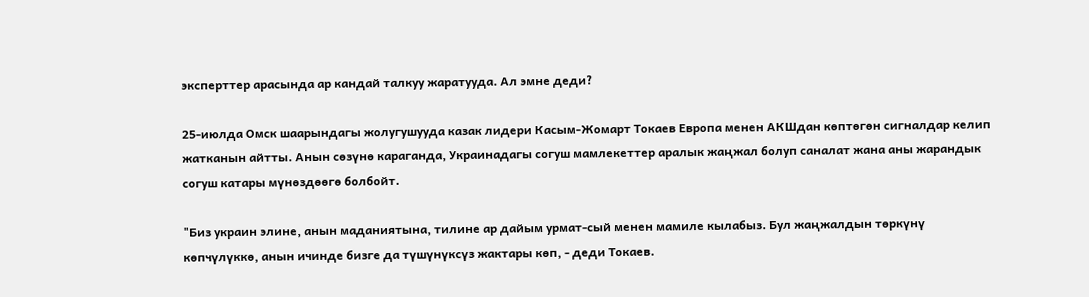эксперттер арасында ар кандай талкуу жаратууда. Ал эмне деди?

25-июлда Омск шаарындагы жолугушууда казак лидери Касым-Жомарт Токаев Европа менен АКШдан көптөгөн сигналдар келип жатканын айтты. Анын сөзүнө караганда, Украинадагы согуш мамлекеттер аралык жаңжал болуп саналат жана аны жарандык согуш катары мүнөздөөгө болбойт.

"Биз украин элине, анын маданиятына, тилине ар дайым урмат-сый менен мамиле кылабыз. Бул жаңжалдын төркүнү көпчүлүккө, анын ичинде бизге да түшүнүксүз жактары көп, - деди Токаев.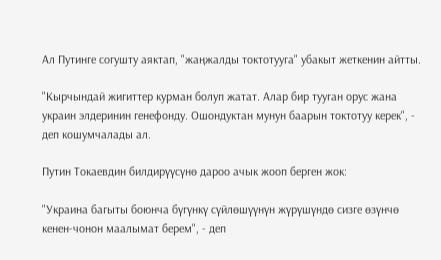Ал Путинге согушту аяктап, "жаңжалды токтотууга" убакыт жеткенин айтты.

"Кырчындай жигиттер курман болуп жатат. Алар бир тууган орус жана украин элдеринин генефонду. Ошондуктан мунун баарын токтотуу керек", - деп кошумчалады ал.

Путин Токаевдин билдирүүсүнө дароо ачык жооп берген жок:

"Украина багыты боюнча бүгүнкү сүйлөшүүнүн жүрүшүндө сизге өзүнчө кенен-чонон маалымат берем", - деп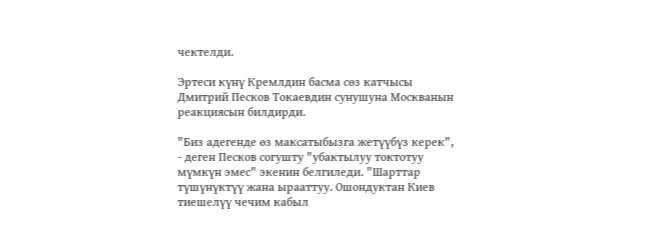чектелди.

Эртеси күнү Кремлдин басма сөз катчысы Дмитрий Песков Токаевдин сунушуна Москванын реакциясын билдирди.

"Биз адегенде өз максатыбызга жетүүбүз керек", - деген Песков согушту "убактылуу токтотуу мүмкүн эмес" экенин белгиледи. "Шарттар түшүнүктүү жана ырааттуу. Ошондуктан Киев тиешелүү чечим кабыл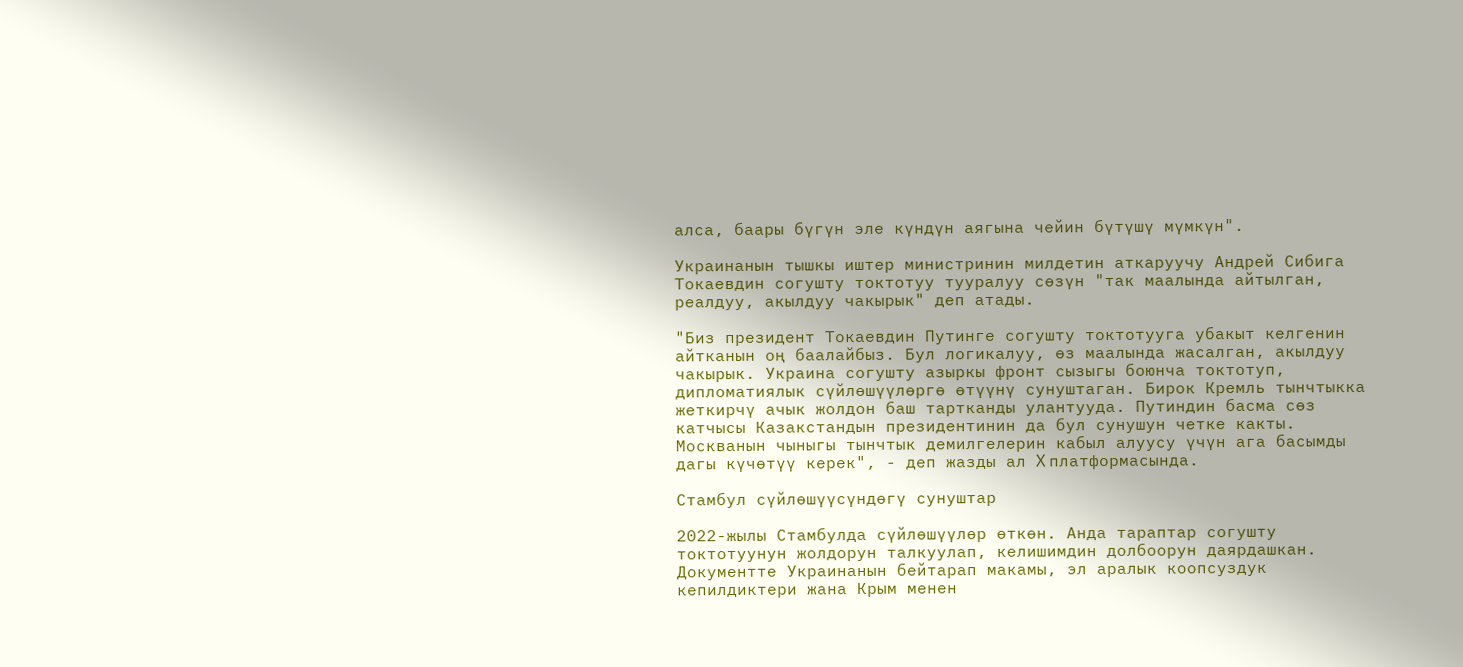алса, баары бүгүн эле күндүн аягына чейин бүтүшү мүмкүн".

Украинанын тышкы иштер министринин милдетин аткаруучу Андрей Сибига Токаевдин согушту токтотуу тууралуу сөзүн "так маалында айтылган, реалдуу, акылдуу чакырык" деп атады.

"Биз президент Токаевдин Путинге согушту токтотууга убакыт келгенин айтканын оң баалайбыз. Бул логикалуу, өз маалында жасалган, акылдуу чакырык. Украина согушту азыркы фронт сызыгы боюнча токтотуп, дипломатиялык сүйлөшүүлөргө өтүүнү сунуштаган. Бирок Кремль тынчтыкка жеткирчү ачык жолдон баш тартканды улантууда. Путиндин басма сөз катчысы Казакстандын президентинин да бул сунушун четке какты. Москванын чыныгы тынчтык демилгелерин кабыл алуусу үчүн ага басымды дагы күчөтүү керек", - деп жазды ал X платформасында.

Стамбул cүйлөшүүсүндөгү сунуштар

2022-жылы Стамбулда сүйлөшүүлөр өткөн. Анда тараптар согушту токтотуунун жолдорун талкуулап, келишимдин долбоорун даярдашкан. Документте Украинанын бейтарап макамы, эл аралык коопсуздук кепилдиктери жана Крым менен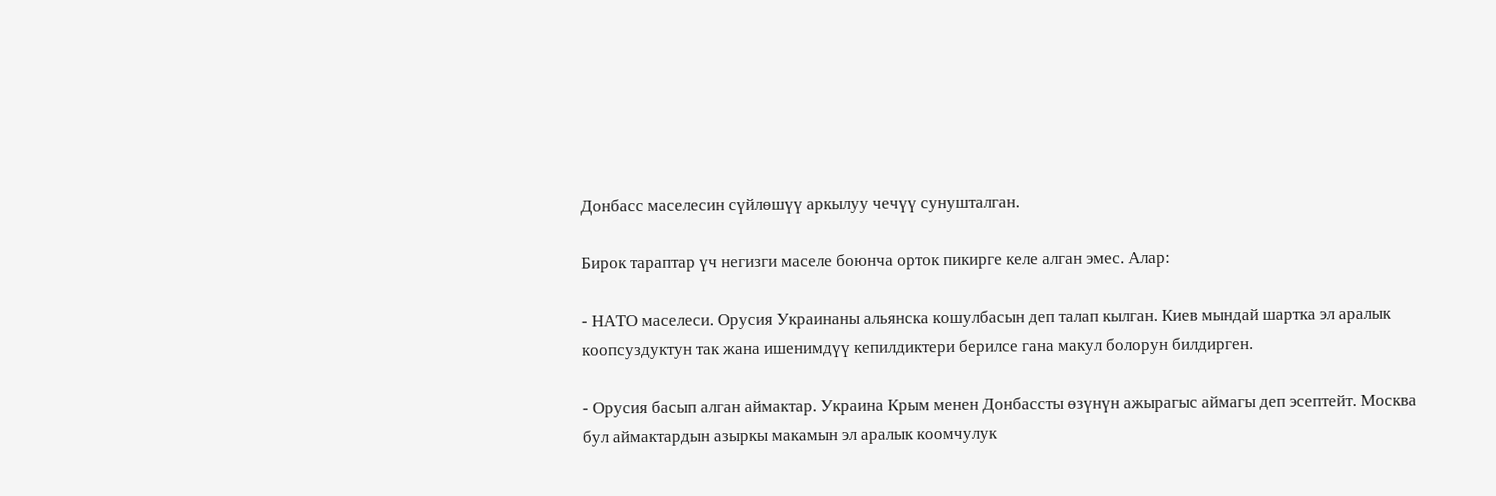Донбасс маселесин сүйлөшүү аркылуу чечүү сунушталган.

Бирок тараптар үч негизги маселе боюнча орток пикирге келе алган эмес. Алар:

- НАТО маселеси. Орусия Украинаны альянска кошулбасын деп талап кылган. Киев мындай шартка эл аралык коопсуздуктун так жана ишенимдүү кепилдиктери берилсе гана макул болорун билдирген.

- Орусия басып алган аймактар. Украина Крым менен Донбассты өзүнүн ажырагыс аймагы деп эсептейт. Москва бул аймактардын азыркы макамын эл аралык коомчулук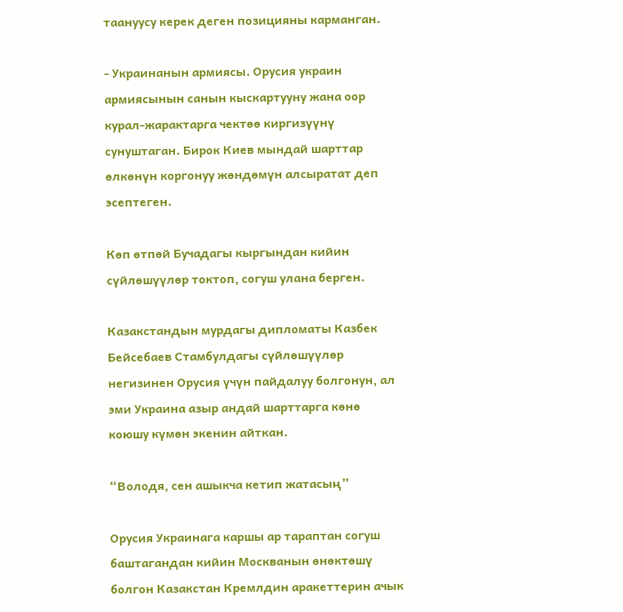таануусу керек деген позицияны карманган.

- Украинанын армиясы. Орусия украин армиясынын санын кыскартууну жана оор курал-жарактарга чектөө киргизүүнү сунуштаган. Бирок Киев мындай шарттар өлкөнүн коргонуу жөндөмүн алсыратат деп эсептеген.

Көп өтпөй Бучадагы кыргындан кийин сүйлөшүүлөр токтоп, согуш улана берген.

Казакстандын мурдагы дипломаты Казбек Бейсебаев Стамбулдагы сүйлөшүүлөр негизинен Орусия үчүн пайдалуу болгонун, ал эми Украина азыр андай шарттарга көнө коюшу күмөн экенин айткан.

“Володя, сен ашыкча кетип жатасың”

Орусия Украинага каршы ар тараптан согуш баштагандан кийин Москванын өнөктөшү болгон Казакстан Кремлдин аракеттерин ачык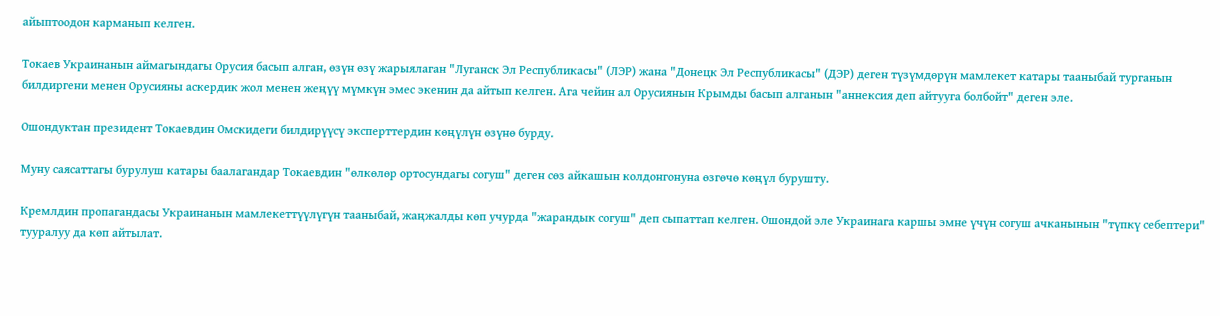айыптоодон карманып келген.

Токаев Украинанын аймагындагы Орусия басып алган, өзүн өзү жарыялаган "Луганск Эл Республикасы" (ЛЭР) жана "Донецк Эл Республикасы" (ДЭР) деген түзүмдөрүн мамлекет катары тааныбай турганын билдиргени менен Орусияны аскердик жол менен жеңүү мүмкүн эмес экенин да айтып келген. Ага чейин ал Орусиянын Крымды басып алганын "аннексия деп айтууга болбойт" деген эле.

Ошондуктан президент Токаевдин Омскидеги билдирүүсү эксперттердин көңүлүн өзүнө бурду.

Муну саясаттагы бурулуш катары баалагандар Токаевдин "өлкөлөр ортосундагы согуш" деген сөз айкашын колдонгонуна өзгөчө көңүл бурушту.

Кремлдин пропагандасы Украинанын мамлекеттүүлүгүн тааныбай, жаңжалды көп учурда "жарандык согуш" деп сыпаттап келген. Ошондой эле Украинага каршы эмне үчүн согуш ачканынын "түпкү себептери" тууралуу да көп айтылат.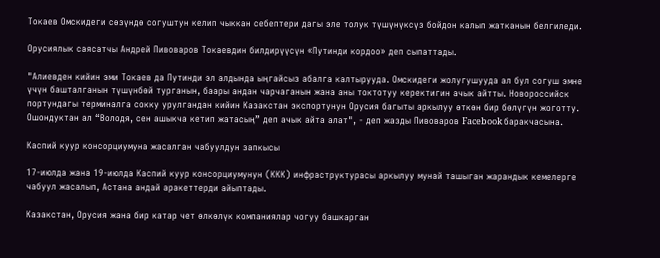Токаев Омскидеги сөзүндө согуштун келип чыккан себептери дагы эле толук түшүнүксүз бойдон калып жатканын белгиледи.

Орусиялык саясатчы Андрей Пивоваров Токаевдин билдирүүсүн «Путинди кордоо» деп сыпаттады.

"Алиевден кийин эми Токаев да Путинди эл алдында ыңгайсыз абалга калтырууда. Омскидеги жолугушууда ал бул согуш эмне үчүн башталганын түшүнбөй турганын, баары андан чарчаганын жана аны токтотуу керектигин ачык айтты. Новороссийск портундагы терминалга сокку урулгандан кийин Казакстан экспортунун Орусия багыты аркылуу өткөн бир бөлүгүн жоготту. Ошондуктан ал “Володя, сен ашыкча кетип жатасың” деп ачык айта алат", - деп жазды Пивоваров Facebook баракчасына.

Каспий куур консорциумуна жасалган чабуулдун запкысы

17-июлда жана 19-июлда Каспий куур консорциумунун (ККК) инфраструктурасы аркылуу мунай ташыган жарандык кемелерге чабуул жасалып, Астана андай аракеттерди айыптады.

Казакстан, Орусия жана бир катар чет өлкөлүк компаниялар чогуу башкарган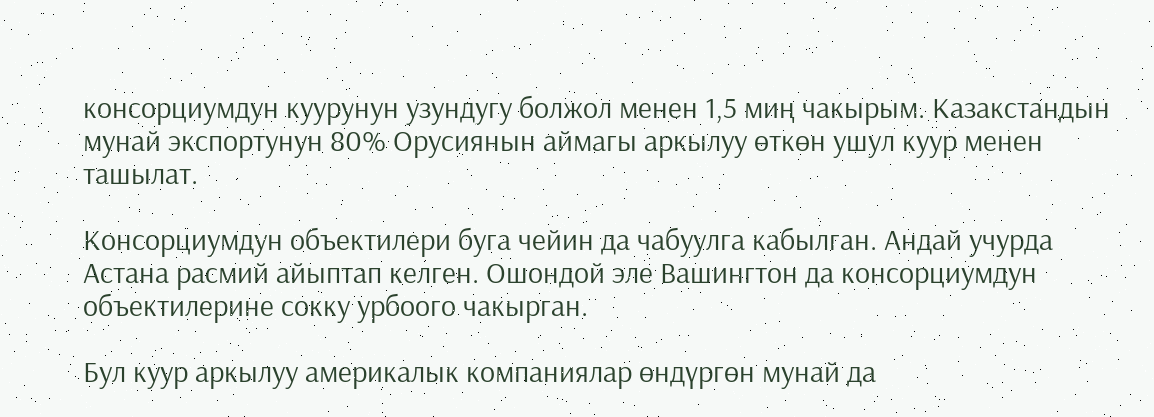консорциумдун куурунун узундугу болжол менен 1,5 миң чакырым. Казакстандын мунай экспортунун 80% Орусиянын аймагы аркылуу өткөн ушул куур менен ташылат.

Консорциумдун объектилери буга чейин да чабуулга кабылган. Андай учурда Астана расмий айыптап келген. Ошондой эле Вашингтон да консорциумдун объектилерине сокку урбоого чакырган.

Бул куур аркылуу америкалык компаниялар өндүргөн мунай да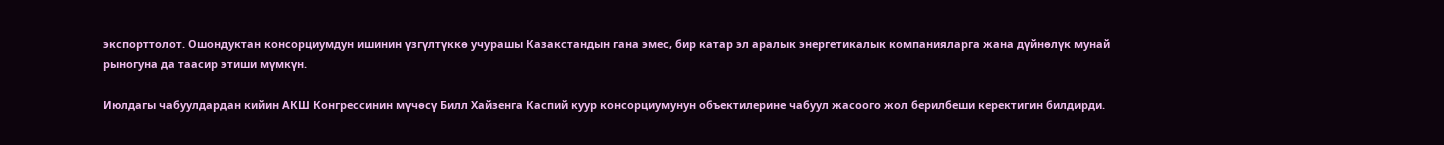экспорттолот. Ошондуктан консорциумдун ишинин үзгүлтүккө учурашы Казакстандын гана эмес, бир катар эл аралык энергетикалык компанияларга жана дүйнөлүк мунай рыногуна да таасир этиши мүмкүн.

Июлдагы чабуулдардан кийин АКШ Конгрессинин мүчөсү Билл Хайзенга Каспий куур консорциумунун объектилерине чабуул жасоого жол берилбеши керектигин билдирди.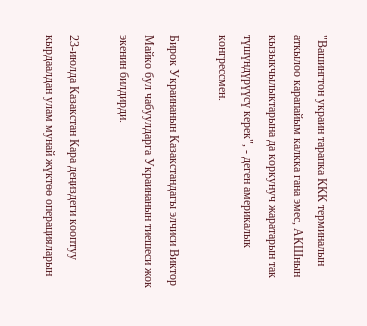"Вашингтон украин тарапка ККК терминалын аткылоо карапайым калкка гана эмес, АКШнын кызыкчылыктарына да коркунуч жаратарын так түшүндүрүүсү керек", - деген америкалык конгрессмен.

Бирок Украинанын Казакстандагы элчиси Виктор Майко бул чабуулдарга Украинанын тиешеси жок экенин билдирди.

23-июлда Казакстан Кара деңиздеги кооптуу кырдаалдан улам мунай жүктөө операцияларын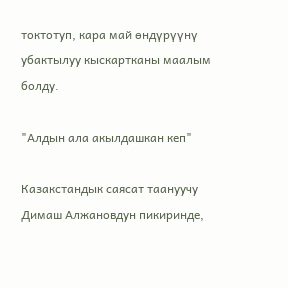токтотуп, кара май өндүрүүнү убактылуу кыскартканы маалым болду.

"Алдын ала акылдашкан кеп"

Казакстандык саясат таануучу Димаш Алжановдун пикиринде,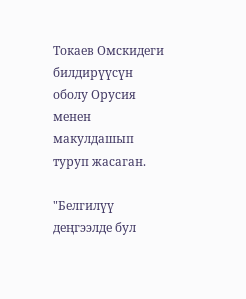Токаев Омскидеги билдирүүсүн оболу Орусия менен макулдашып туруп жасаган.

"Белгилүү деңгээлде бул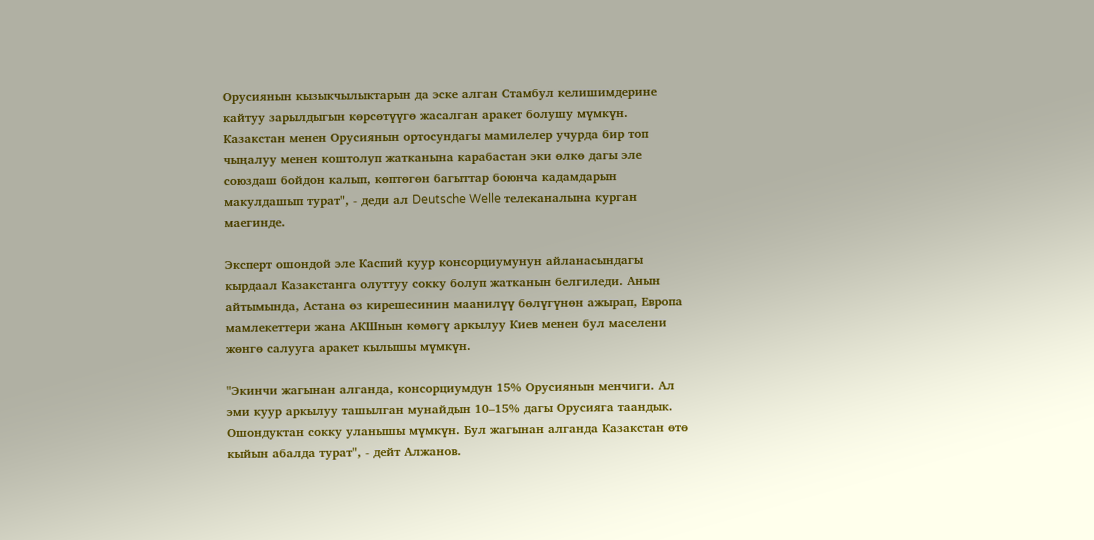Орусиянын кызыкчылыктарын да эске алган Стамбул келишимдерине кайтуу зарылдыгын көрсөтүүгө жасалган аракет болушу мүмкүн. Казакстан менен Орусиянын ортосундагы мамилелер учурда бир топ чыңалуу менен коштолуп жатканына карабастан эки өлкө дагы эле союздаш бойдон калып, көптөгөн багыттар боюнча кадамдарын макулдашып турат", - деди ал Deutsche Welle телеканалына курган маегинде.

Эксперт ошондой эле Каспий куур консорциумунун айланасындагы кырдаал Казакстанга олуттуу сокку болуп жатканын белгиледи. Анын айтымында, Астана өз кирешесинин маанилүү бөлүгүнөн ажырап, Европа мамлекеттери жана АКШнын көмөгү аркылуу Киев менен бул маселени жөнгө салууга аракет кылышы мүмкүн.

"Экинчи жагынан алганда, консорциумдун 15% Орусиянын менчиги. Ал эми куур аркылуу ташылган мунайдын 10–15% дагы Орусияга таандык. Ошондуктан сокку уланышы мүмкүн. Бул жагынан алганда Казакстан өтө кыйын абалда турат", - дейт Алжанов.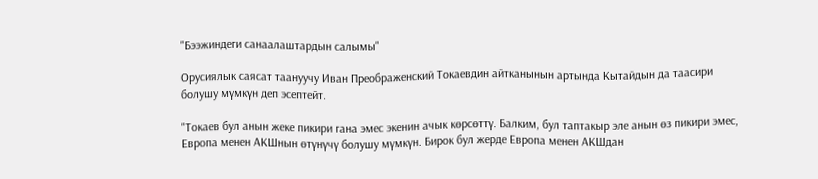"Бээжиндеги санаалаштардын салымы"

Орусиялык саясат таануучу Иван Преображенский Токаевдин айтканынын артында Кытайдын да таасири болушу мүмкүн деп эсептейт.

"Токаев бул анын жеке пикири гана эмес экенин ачык көрсөттү. Балким, бул таптакыр эле анын өз пикири эмес, Европа менен АКШнын өтүнүчү болушу мүмкүн. Бирок бул жерде Европа менен АКШдан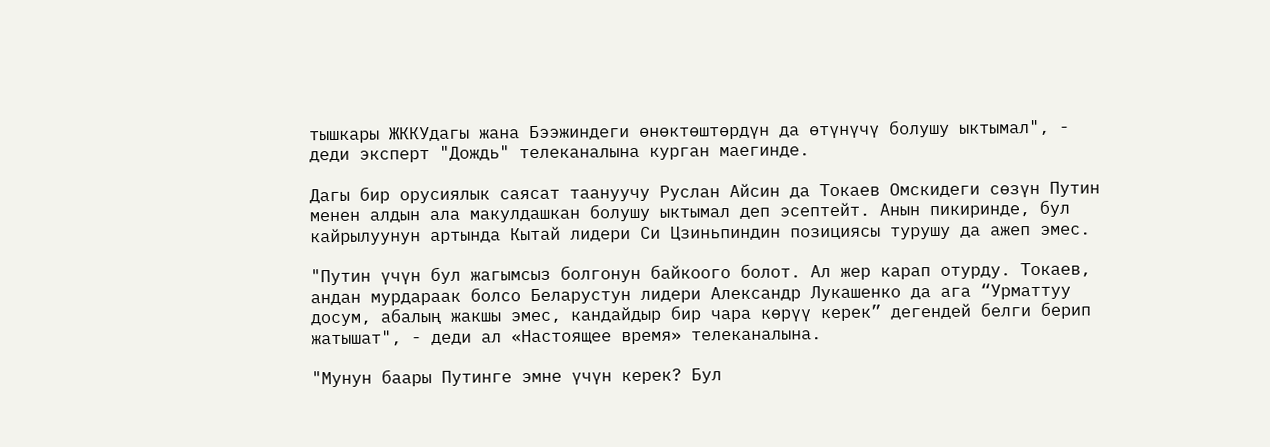тышкары ЖККУдагы жана Бээжиндеги өнөктөштөрдүн да өтүнүчү болушу ыктымал", - деди эксперт "Дождь" телеканалына курган маегинде.

Дагы бир орусиялык саясат таануучу Руслан Айсин да Токаев Омскидеги сөзүн Путин менен алдын ала макулдашкан болушу ыктымал деп эсептейт. Анын пикиринде, бул кайрылуунун артында Кытай лидери Си Цзиньпиндин позициясы турушу да ажеп эмес.

"Путин үчүн бул жагымсыз болгонун байкоого болот. Ал жер карап отурду. Токаев, андан мурдараак болсо Беларустун лидери Александр Лукашенко да ага “Урматтуу досум, абалың жакшы эмес, кандайдыр бир чара көрүү керек” дегендей белги берип жатышат", - деди ал «Настоящее время» телеканалына.

"Мунун баары Путинге эмне үчүн керек? Бул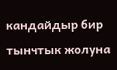кандайдыр бир тынчтык жолуна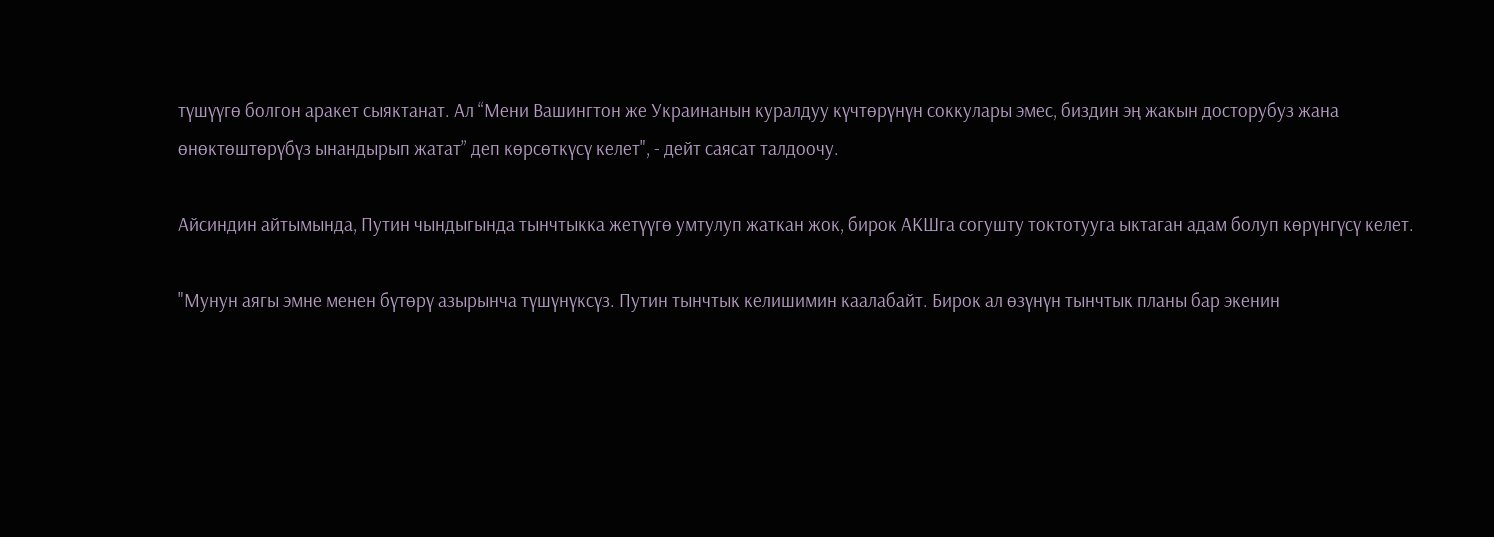түшүүгө болгон аракет сыяктанат. Ал “Мени Вашингтон же Украинанын куралдуу күчтөрүнүн соккулары эмес, биздин эң жакын досторубуз жана өнөктөштөрүбүз ынандырып жатат” деп көрсөткүсү келет", - дейт саясат талдоочу.

Айсиндин айтымында, Путин чындыгында тынчтыкка жетүүгө умтулуп жаткан жок, бирок АКШга согушту токтотууга ыктаган адам болуп көрүнгүсү келет.

"Мунун аягы эмне менен бүтөрү азырынча түшүнүксүз. Путин тынчтык келишимин каалабайт. Бирок ал өзүнүн тынчтык планы бар экенин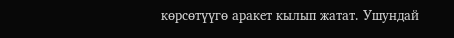көрсөтүүгө аракет кылып жатат. Ушундай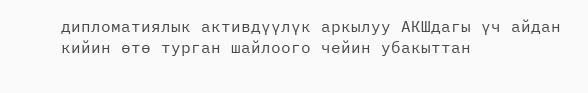дипломатиялык активдүүлүк аркылуу АКШдагы үч айдан кийин өтө турган шайлоого чейин убакыттан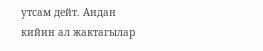утсам дейт. Андан кийин ал жактагылар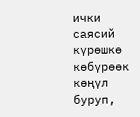ички саясий күрөшкө көбүрөөк көңүл буруп,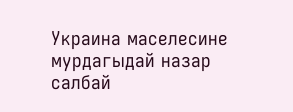Украина маселесине мурдагыдай назар салбай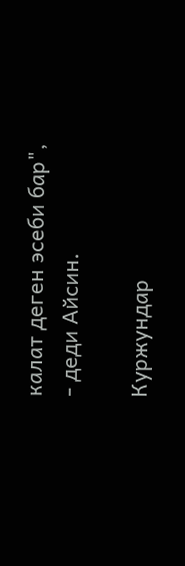калат деген эсеби бар", - деди Айсин.

Куржундар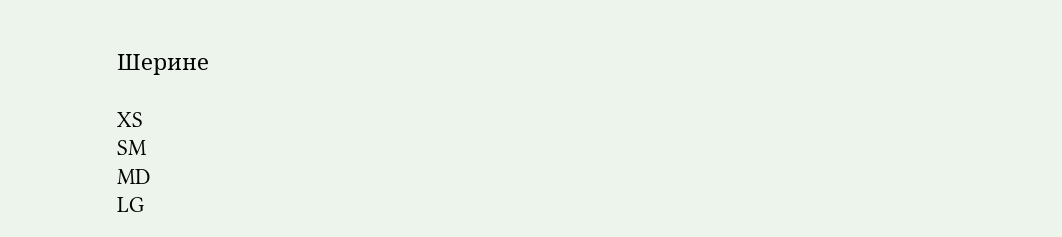Шерине

XS
SM
MD
LG